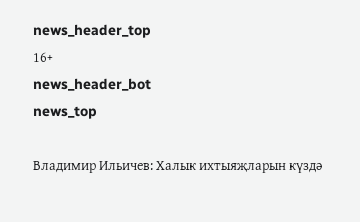news_header_top
16+
news_header_bot
news_top

Владимир Ильичев: Халык ихтыяҗларын күздә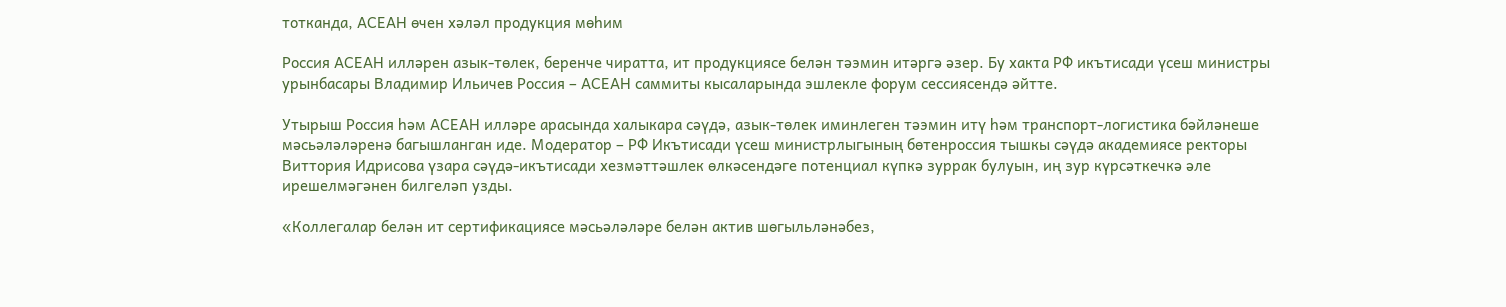тотканда, АСЕАН өчен хәләл продукция мөһим

Россия АСЕАН илләрен азык-төлек, беренче чиратта, ит продукциясе белән тәэмин итәргә әзер. Бу хакта РФ икътисади үсеш министры урынбасары Владимир Ильичев Россия – АСЕАН саммиты кысаларында эшлекле форум сессиясендә әйтте.

Утырыш Россия һәм АСЕАН илләре арасында халыкара сәүдә, азык-төлек иминлеген тәэмин итү һәм транспорт-логистика бәйләнеше мәсьәләләренә багышланган иде. Модератор – РФ Икътисади үсеш министрлыгының бөтенроссия тышкы сәүдә академиясе ректоры Виттория Идрисова үзара сәүдә-икътисади хезмәттәшлек өлкәсендәге потенциал күпкә зуррак булуын, иң зур күрсәткечкә әле ирешелмәгәнен билгеләп узды.

«Коллегалар белән ит сертификациясе мәсьәләләре белән актив шөгыльләнәбез,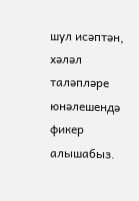шул исәптән, хәләл таләпләре юнәлешендә фикер алышабыз.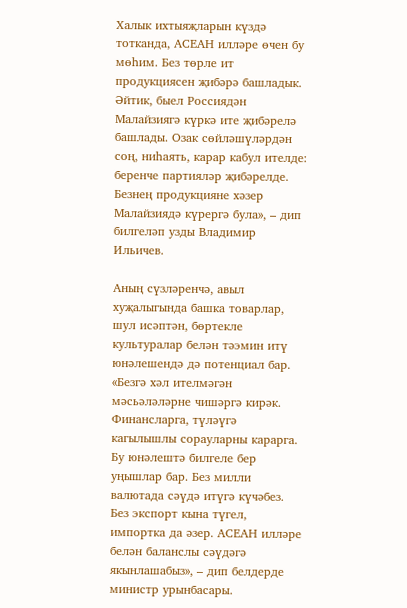Халык ихтыяҗларын күздә тотканда, АСЕАН илләре өчен бу мөһим. Без төрле ит продукциясен җибәрә башладык. Әйтик, быел Россиядән Малайзиягә күркә ите җибәрелә башлады. Озак сөйләшүләрдән соң, ниһаять, карар кабул ителде: беренче партияләр җибәрелде. Безнең продукцияне хәзер Малайзиядә күрергә була», – дип билгеләп узды Владимир Ильичев.

Аның сүзләренчә, авыл хуҗалыгында башка товарлар, шул исәптән, бөртекле культуралар белән тәэмин итү юнәлешендә дә потенциал бар. «Безгә хәл ителмәгән мәсьәләләрне чишәргә кирәк. Финансларга, түләүгә кагылышлы сорауларны карарга. Бу юнәлештә билгеле бер уңышлар бар. Без милли валютада сәүдә итүгә күчәбез. Без экспорт кына түгел, импортка да әзер. АСЕАН илләре белән баланслы сәүдәгә якынлашабыз», – дип белдерде министр урынбасары.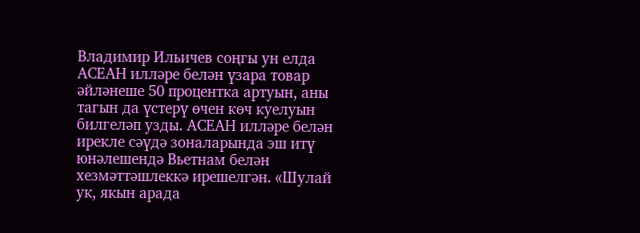Владимир Ильичев соңгы ун елда АСЕАН илләре белән үзара товар әйләнеше 50 процентка артуын, аны тагын да үстерү өчен көч куелуын билгеләп узды. АСЕАН илләре белән ирекле сәүдә зоналарында эш итү юнәлешендә Вьетнам белән хезмәттәшлеккә ирешелгән. «Шулай ук, якын арада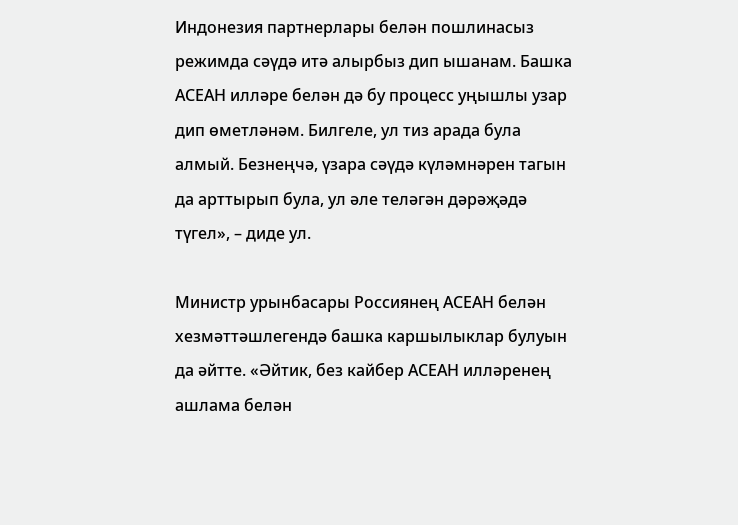Индонезия партнерлары белән пошлинасыз режимда сәүдә итә алырбыз дип ышанам. Башка АСЕАН илләре белән дә бу процесс уңышлы узар дип өметләнәм. Билгеле, ул тиз арада була алмый. Безнеңчә, үзара сәүдә күләмнәрен тагын да арттырып була, ул әле теләгән дәрәҗәдә түгел», – диде ул.

Министр урынбасары Россиянең АСЕАН белән хезмәттәшлегендә башка каршылыклар булуын да әйтте. «Әйтик, без кайбер АСЕАН илләренең ашлама белән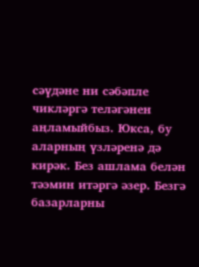сәүдәне ни сәбәпле чикләргә теләгәнен аңламыйбыз. Юкса, бу аларның үзләренә дә кирәк. Без ашлама белән тәэмин итәргә әзер. Безгә базарларны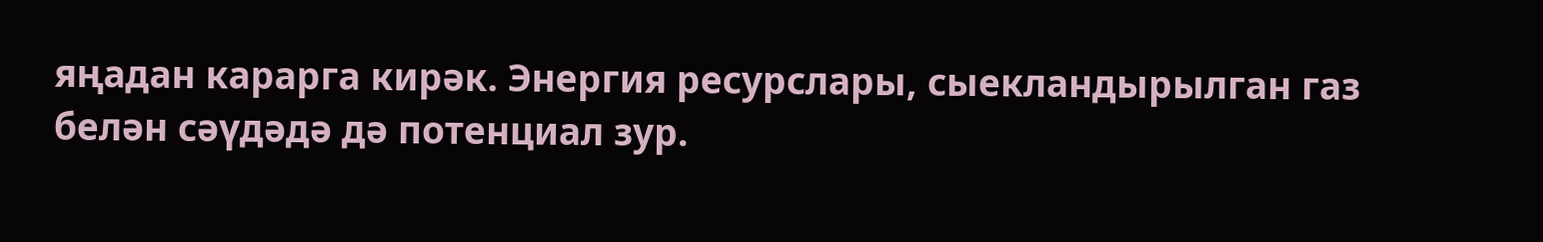яңадан карарга кирәк. Энергия ресурслары, сыекландырылган газ белән сәүдәдә дә потенциал зур.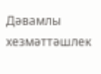Дәвамлы хезмәттәшлек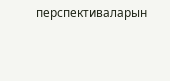перспективаларын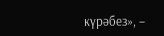күрәбез», –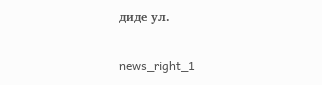диде ул.

news_right_1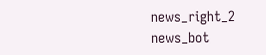news_right_2
news_bot